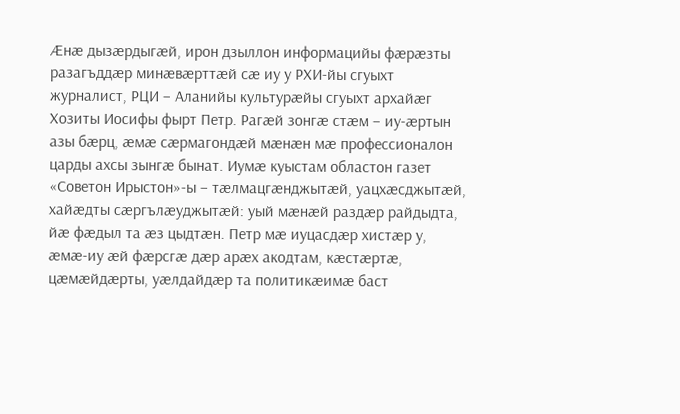Æнæ дызæрдыгæй, ирон дзыллон информацийы фæрæзты разагъддæр минæвæрттæй сæ иу у РХИ-йы сгуыхт журналист, РЦИ – Аланийы культурæйы сгуыхт архайæг Хозиты Иосифы фырт Петр. Рагæй зонгæ стæм – иу-æртын азы бæрц, æмæ сæрмагондæй мæнæн мæ профессионалон царды ахсы зынгæ бынат. Иумæ куыстам областон газет «Советон Ирыстон»-ы – тæлмацгæнджытæй, уацхæсджытæй, хайæдты сæргълæуджытæй: уый мæнæй раздæр райдыдта, йæ фæдыл та æз цыдтæн. Петр мæ иуцасдæр хистæр у, æмæ-иу æй фæрсгæ дæр арæх акодтам, кæстæртæ, цæмæйдæрты, уæлдайдæр та политикæимæ баст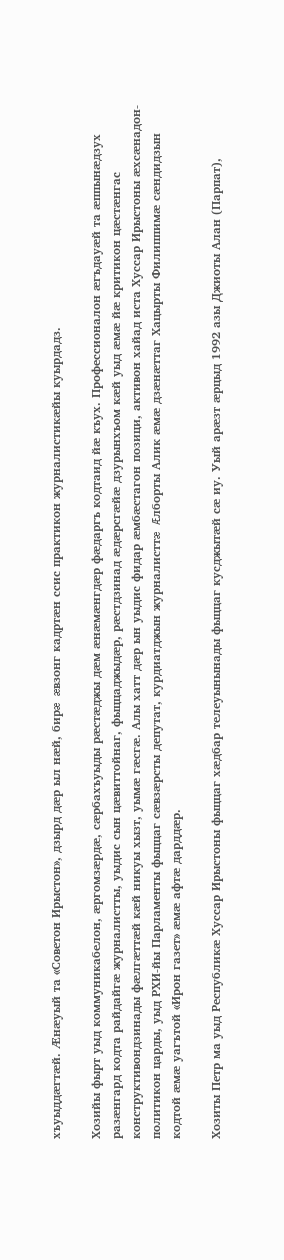хъуыддæгтæй. Æнæуый та «Советон Ирыстон», дзырд дæр ыл нæй, бирæ æвзонг кадртæн ссис практикон журналистикæйы куырдадз.

Хозийы фырт уыд коммуникабелон, æргомзæрдæ, сæрбахъуыды рæстæджы дæм æнæмæнгдæр фæдаргъ кодтаид йæ къух. Профессионалон æгъдауæй та æппынæдзух разæнгард кодта райдайгæ журналистты, уыдис сын цæвиттойнаг, фыццаджыдæр, рæстдзинад æдæрсгæйæ дзурынхъом кæй уыд æмæ йæ критикон цæстæнгас конструктивондзинады фæлгæттæй кæй никуы хызт, уымæ гæсгæ. Алы хатт дæр ын уыдис фидар æмбæстагон позици, активон хайад иста Хуссар Ирыстоны æхсæнадон-политикон царды, уыд РХИ-йы Парламенты фыццаг сæвзæрсты депутат, курдиатджын журналисттæ Æлборты Алик æмæ дзæнæттаг Хацырты Филиппимæ сæндидзын кодтой æмæ уагътой «Ирон газет» æмæ афтæ дарддæр.

Хозиты Петр ма уыд Республикæ Хуссар Ирыстоны фыццаг хæдбар телеуынынады фыццаг кусджытæй сæ иу. Уый арæзт æрцыд 1992 азы Джиоты Алан (Парпат),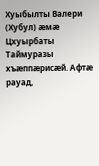Хуыбылты Валери (Хубул) æмæ Цхуырбаты Таймуразы хъæппæрисæй. Афтæ рауад,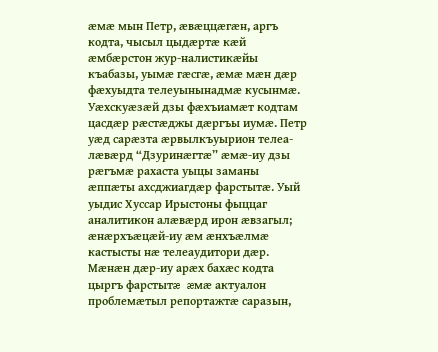æмæ мын Петр, æвæццæгæн, аргъ кодта, чысыл цыдæртæ кæй æмбæрстон жур-налистикæйы къабазы, уымæ гæсгæ, æмæ мæн дæр фæхуыдта телеуынынадмæ кусынмæ. Уæхскуæзæй дзы фæхъиамæт кодтам цасдæр рæстæджы дæргъы иумæ. Петр уæд сарæзта æрвылкъуырион телеа-лæвæрд “Дзуринæгтæ” æмæ-иу дзы рæгъмæ рахаста уыцы заманы æппæты ахсджиагдæр фарстытæ. Уый уыдис Хуссар Ирыстоны фыццаг аналитикон алæвæрд ирон æвзагыл; æнæрхъæцæй-иу æм æнхъæлмæ кастысты нæ телеаудитори дæр. Мæнæн дæр-иу арæх бахæс кодта цыргъ фарстытæ æмæ актуалон проблемæтыл репортажтæ саразын,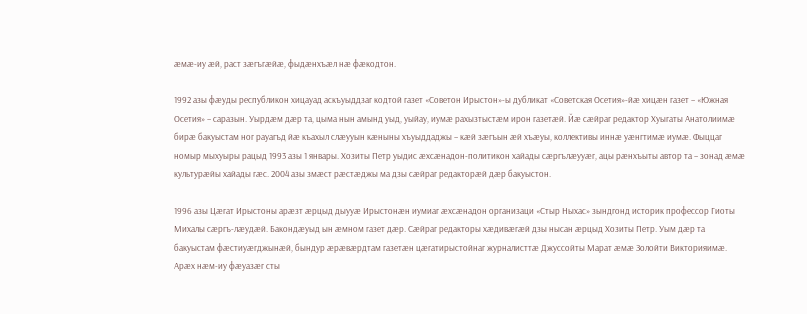æмæ-иу æй, раст зæгъгæйæ, фыдæнхъæл нæ фæкодтон.

1992 азы фæуды республикон хицауад аскъуыддзаг кодтой газет «Советон Ирыстон»-ы дубликат «Советская Осетия»-йæ хицæн газет – «Южная Осетия» – саразын. Уырдæм дæр та, цыма нын амынд уыд, уыйау, иумæ рахызтыстæм ирон газетæй. Йæ сæйраг редактор Хуыгаты Анатолиимæ бирæ бакуыстам ног рауагъд йæ къахыл слæууын кæныны хъуыддаджы – кæй зæгъын æй хъæуы, коллективы иннæ уæнгтимæ иумæ. Фыццаг номыр мыхуыры рацыд 1993 азы 1 январы. Хозиты Петр уыдис æхсæнадон-политикон хайады сæргълæууæг, ацы рæнхъыты автор та – зонад æмæ культурæйы хайады гæс. 2004 азы змæст рæстæджы ма дзы сæйраг редакторæй дæр бакуыстон.

1996 азы Цæгат Ирыстоны арæзт æрцыд дыууæ Ирыстонæн иумиаг æхсæнадон организаци «Стыр Ныхас» зындгонд историк профессор Гиоты Михалы сæргъ-лæудæй. Бакондæуыд ын æмном газет дæр. Сæйраг редакторы хæдивæгæй дзы нысан æрцыд Хозиты Петр. Уым дæр та бакуыстам фæстиуæгджынæй, бындур æрæвæрдтам газетæн цæгатирыстойнаг журналисттæ Джуссойты Марат æмæ Золойти Викторияимæ. Арæх нæм-иу фæуазæг сты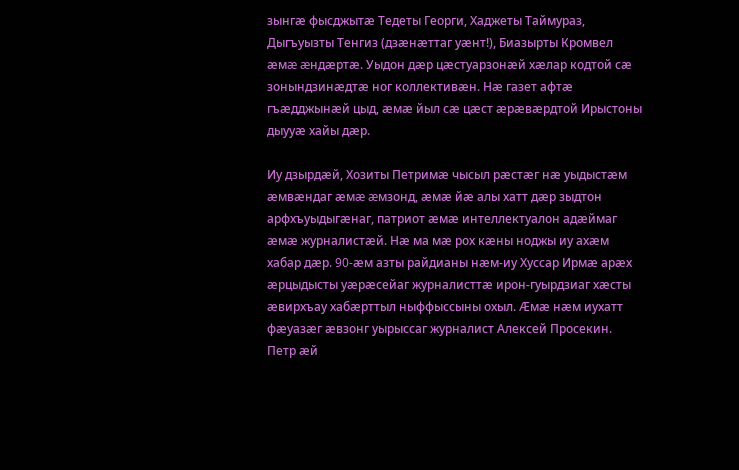зынгæ фысджытæ Тедеты Георги, Хаджеты Таймураз, Дыгъуызты Тенгиз (дзæнæттаг уæнт!), Биазырты Кромвел æмæ æндæртæ. Уыдон дæр цæстуарзонæй хæлар кодтой сæ зонындзинæдтæ ног коллективæн. Нæ газет афтæ гъæдджынæй цыд, æмæ йыл сæ цæст æрæвæрдтой Ирыстоны дыууæ хайы дæр.

Иу дзырдæй, Хозиты Петримæ чысыл рæстæг нæ уыдыстæм æмвæндаг æмæ æмзонд, æмæ йæ алы хатт дæр зыдтон арфхъуыдыгæнаг, патриот æмæ интеллектуалон адæймаг æмæ журналистæй. Нæ ма мæ рох кæны ноджы иу ахæм хабар дæр. 90-æм азты райдианы нæм-иу Хуссар Ирмæ арæх æрцыдысты уæрæсейаг журналисттæ ирон-гуырдзиаг хæсты æвирхъау хабæрттыл ныффыссыны охыл. Æмæ нæм иухатт фæуазæг æвзонг уырыссаг журналист Алексей Просекин. Петр æй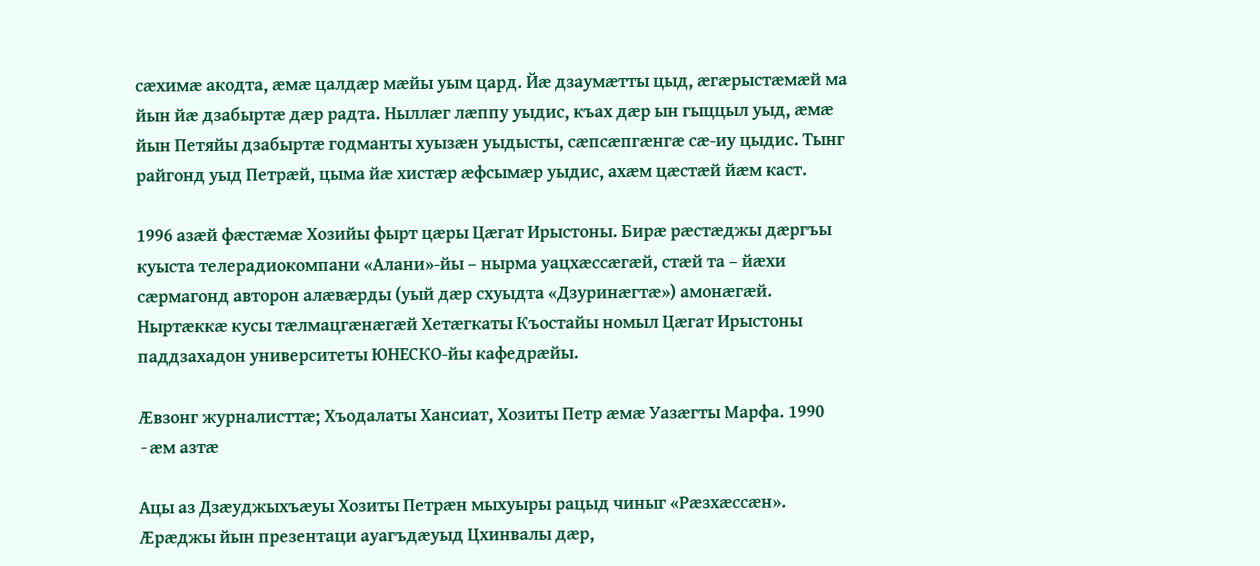сæхимæ акодта, æмæ цалдæр мæйы уым цард. Йæ дзаумæтты цыд, æгæрыстæмæй ма йын йæ дзабыртæ дæр радта. Ныллæг лæппу уыдис, къах дæр ын гыццыл уыд, æмæ йын Петяйы дзабыртæ годманты хуызæн уыдысты, сæпсæпгæнгæ сæ-иу цыдис. Тынг райгонд уыд Петрæй, цыма йæ хистæр æфсымæр уыдис, ахæм цæстæй йæм каст.

1996 азæй фæстæмæ Хозийы фырт цæры Цæгат Ирыстоны. Бирæ рæстæджы дæргъы куыста телерадиокомпани «Алани»-йы – нырма уацхæссæгæй, стæй та – йæхи сæрмагонд авторон алæвæрды (уый дæр схуыдта «Дзуринæгтæ») амонæгæй. Ныртæккæ кусы тæлмацгæнæгæй Хетæгкаты Къостайы номыл Цæгат Ирыстоны паддзахадон университеты ЮНЕСКО-йы кафедрæйы.

Æвзонг журналисттæ; Хъодалаты Хансиат, Хозиты Петр æмæ Уазæгты Марфа. 1990 -æм азтæ

Ацы аз Дзæуджыхъæуы Хозиты Петрæн мыхуыры рацыд чиныг «Рæзхæссæн». Æрæджы йын презентаци ауагъдæуыд Цхинвалы дæр,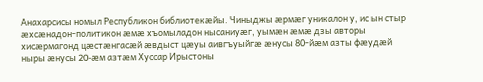Анахарсисы номыл Республикон библиотекæйы. Чиныджы æрмæг уникалон у, ис ын стыр æхсæнадон-политикон æмæ хъомыладон нысаниуæг, уымæн æмæ дзы авторы хисæрмагонд цæстæнгасæй æвдыст цæуы аивгъуыйгæ æнусы 80-йæм азты фæудæй ныры æнусы 20-æм азтæм Хуссар Ирыстоны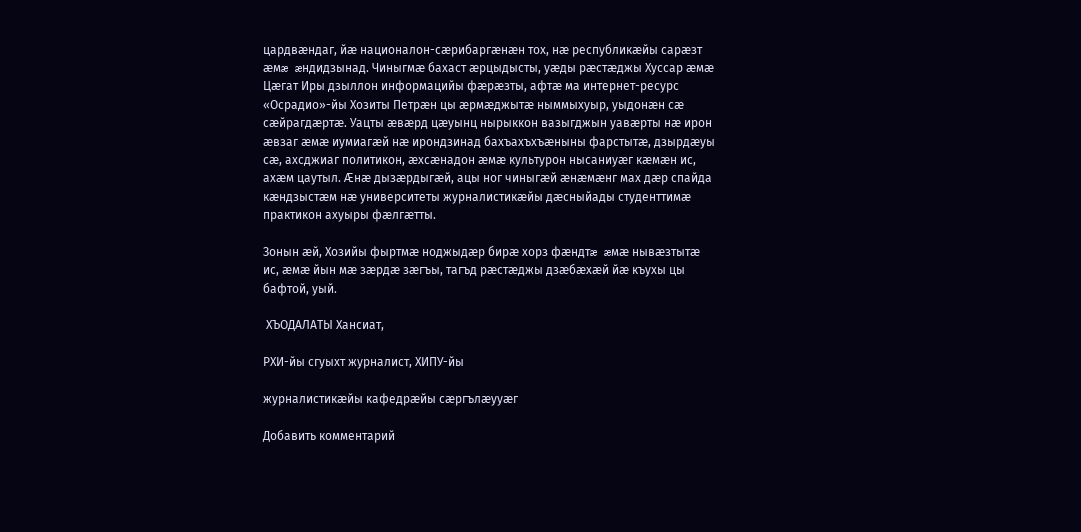цардвæндаг, йæ националон-сæрибаргæнæн тох, нæ республикæйы сарæзт æмæ æндидзынад. Чиныгмæ бахаст æрцыдысты, уæды рæстæджы Хуссар æмæ Цæгат Иры дзыллон информацийы фæрæзты, афтæ ма интернет-ресурс «Осрадио»-йы Хозиты Петрæн цы æрмæджытæ ныммыхуыр, уыдонæн сæ сæйрагдæртæ. Уацты æвæрд цæуынц нырыккон вазыгджын уавæрты нæ ирон æвзаг æмæ иумиагæй нæ ирондзинад бахъахъхъæныны фарстытæ, дзырдæуы сæ, ахсджиаг политикон, æхсæнадон æмæ культурон нысаниуæг кæмæн ис, ахæм цаутыл. Æнæ дызæрдыгæй, ацы ног чиныгæй æнæмæнг мах дæр спайда кæндзыстæм нæ университеты журналистикæйы дæсныйады студенттимæ практикон ахуыры фæлгæтты.

Зонын æй, Хозийы фыртмæ ноджыдæр бирæ хорз фæндтæ æмæ нывæзтытæ ис, æмæ йын мæ зæрдæ зæгъы, тагъд рæстæджы дзæбæхæй йæ къухы цы бафтой, уый.

 ХЪОДАЛАТЫ Хансиат,

РХИ-йы сгуыхт журналист, ХИПУ-йы

журналистикæйы кафедрæйы сæргълæууæг

Добавить комментарий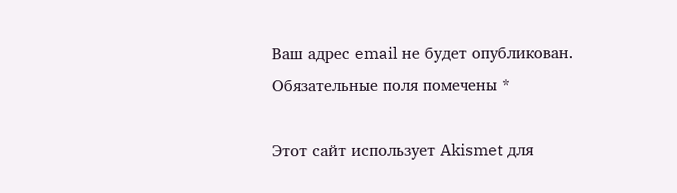Ваш адрес email не будет опубликован. Обязательные поля помечены *

Этот сайт использует Akismet для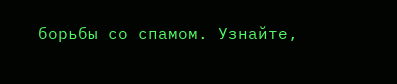борьбы со спамом. Узнайте,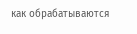как обрабатываются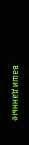ваши данные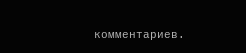комментариев.